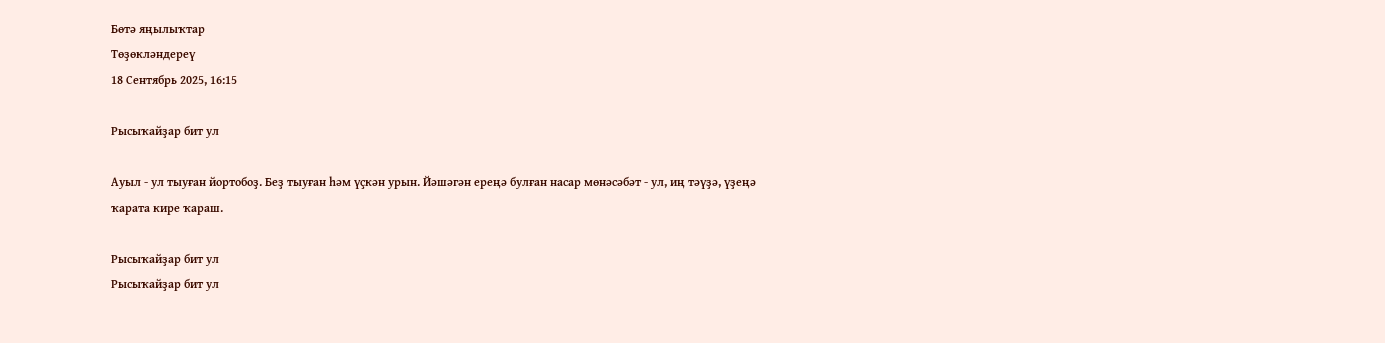Бөтә яңылыҡтар
Төҙөкләндереү
18 Сентябрь 2025, 16:15

Рысыҡайҙар бит ул

Ауыл - ул тыуған йортобоҙ. Беҙ тыуған һәм үҫкән урын. Йәшәгән ереңә булған насар мөнәсәбәт - ул, иң тәүҙә, үҙеңә ҡарата кире ҡараш.

Рысыҡайҙар бит ул
Рысыҡайҙар бит ул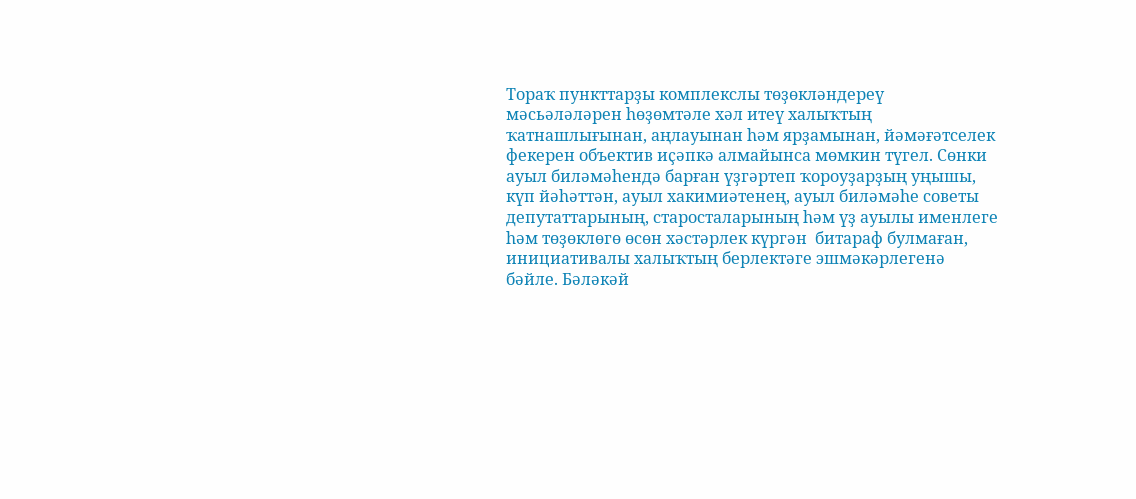Тораҡ пункттарҙы комплекслы төҙөкләндереү мәсьәләләрен һөҙөмтәле хәл итеү халыҡтың ҡатнашлығынан, аңлауынан һәм ярҙамынан, йәмәғәтселек фекерен объектив иҫәпкә алмайынса мөмкин түгел. Сөнки ауыл биләмәһендә барған үҙгәртеп ҡороуҙарҙың уңышы, күп йәһәттән, ауыл хакимиәтенең, ауыл биләмәһе советы депутаттарының, старосталарының һәм үҙ ауылы именлеге һәм төҙөклөгө өсөн хәстәрлек күргән  битараф булмаған, инициативалы халыҡтың берлектәге эшмәкәрлегенә бәйле. Бәләкәй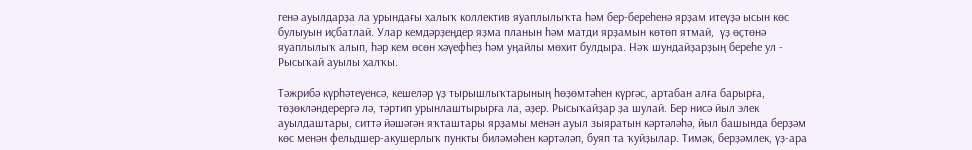генә ауылдарҙа ла урындағы халыҡ коллектив яуаплылыҡта һәм бер-береһенә ярҙам итеүҙә ысын көс булыуын иҫбатлай. Улар кемдәрҙеңдер яҙма планын һәм матди ярҙамын көтөп ятмай,  үҙ өҫтөнә яуаплылыҡ алып, һәр кем өсөн хәүефһеҙ һәм уңайлы мөхит булдыра. Нәҡ шундайҙарҙың береһе ул - Рысыҡай ауылы халҡы.

Тәжрибә күрһәтеүенсә, кешеләр үҙ тырышлыҡтарының һөҙөмтәһен күргәс, артабан алға барырға, төҙөкләндерергә лә, тәртип урынлаштырырға ла, әҙер. Рысыҡайҙар ҙа шулай. Бер нисә йыл элек ауылдаштары, ситтә йәшәгән яҡташтары ярҙамы менән ауыл зыяратын кәртәләһә, йыл башында берҙәм көс менән фельдшер-акушерлыҡ пункты биләмәһен кәртәләп, буяп та ҡуйҙылар. Тимәк, берҙәмлек, үҙ-ара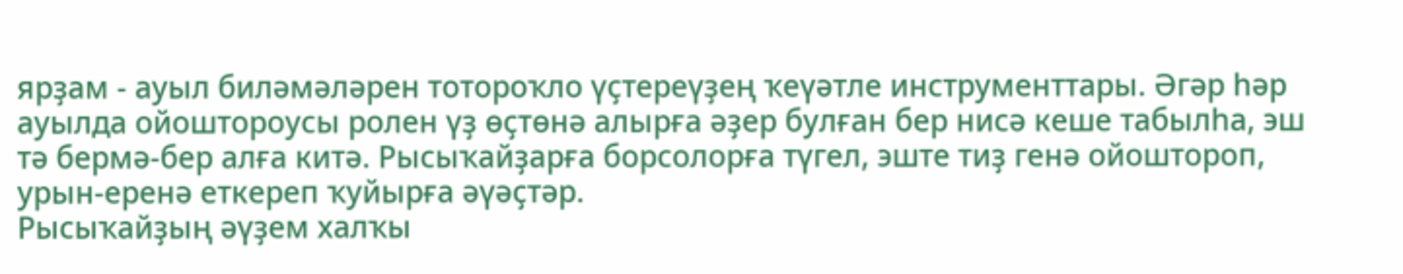ярҙам - ауыл биләмәләрен тотороҡло үҫтереүҙең ҡеүәтле инструменттары. Әгәр һәр ауылда ойоштороусы ролен үҙ өҫтөнә алырға әҙер булған бер нисә кеше табылһа, эш тә бермә-бер алға китә. Рысыҡайҙарға борсолорға түгел, эште тиҙ генә ойоштороп, урын-еренә еткереп ҡуйырға әүәҫтәр.
Рысыҡайҙың әүҙем халҡы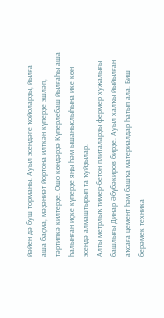йәйен дә буш торманы. Ауыл эсендәге ҡойоларҙы, йылға аша баҫма, мәҙәниәт йортона илткән күперҙе эшләп, тәртипкә килтерҙе. Ошо көндәрҙә Күперлебаш йылғаһы аша һалынған иҫке күперҙе яңы һәм ышаныслыһына ике көн эсендә алмаштырып та ҡуйҙылар.
Алты метрлыҡ тимер-бетон плиталарҙы фермер хужалығы башлығы Динар Әбүбәкиров бирҙе. Ауыл халҡы йыйылған аҡсаға цемент һәм башҡа материалдар һатып ала. Биш берәмек техника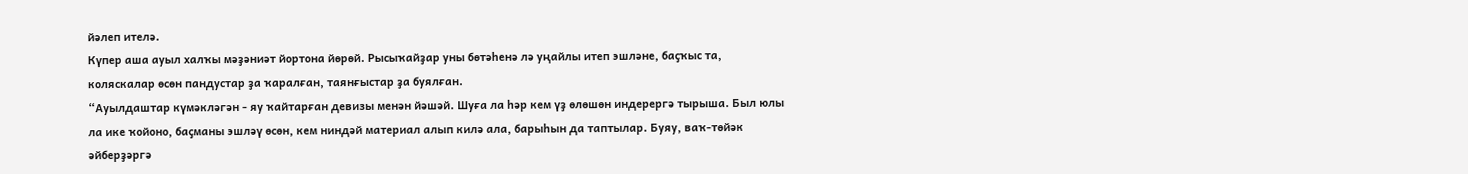йәлеп ителә.
Күпер аша ауыл халҡы мәҙәниәт йортона йөрөй. Рысыҡайҙар уны бөтәһенә лә уңайлы итеп эшләне, баҫҡыс та, коляскалар өсөн пандустар ҙа ҡаралған, таянғыстар ҙа буялған.
“Ауылдаштар күмәкләгән - яу ҡайтарған девизы менән йәшәй. Шуға ла һәр кем үҙ өлөшөн индерергә тырыша. Был юлы ла ике ҡойоно, баҫманы эшләү өсөн, кем ниндәй материал алып килә ала, барыһын да таптылар. Буяу, ваҡ-төйәк әйберҙәргә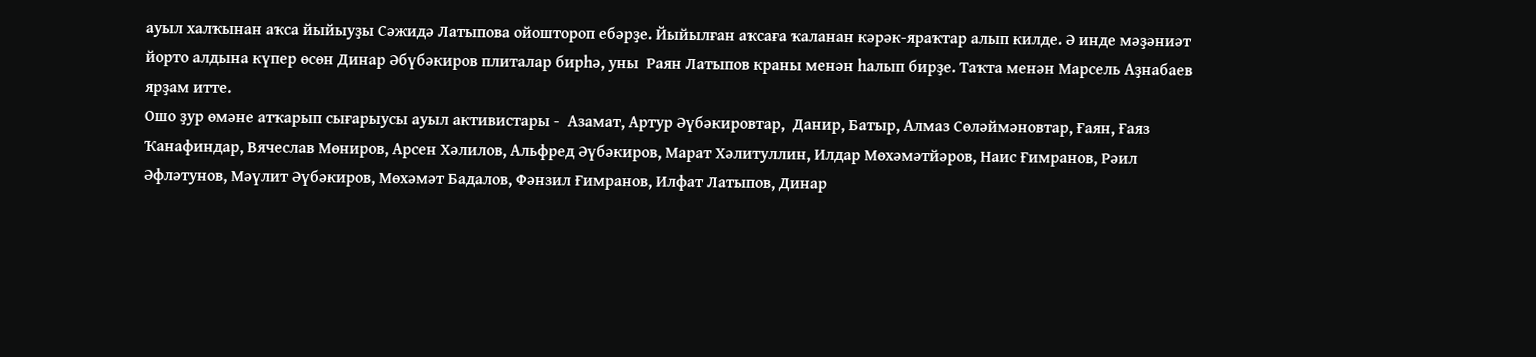ауыл халҡынан аҡса йыйыуҙы Сәжидә Латыпова ойоштороп ебәрҙе. Йыйылған аҡсаға ҡаланан кәрәк-яраҡтар алып килде. Ә инде мәҙәниәт йорто алдына күпер өсөн Динар Әбүбәкиров плиталар бирһә, уны  Раян Латыпов краны менән һалып бирҙе. Таҡта менән Марсель Аҙнабаев ярҙам итте.
Ошо ҙур өмәне атҡарып сығарыусы ауыл активистары -  Азамат, Артур Әүбәкировтар,  Данир, Батыр, Алмаз Сөләймәновтар, Ғаян, Ғаяз Ҡанафиндар, Вячеслав Мөниров, Арсен Хәлилов, Альфред Әүбәкиров, Марат Хәлитуллин, Илдар Мөхәмәтйәров, Наис Ғимранов, Рәил Әфләтунов, Мәүлит Әүбәкиров, Мөхәмәт Бадалов, Фәнзил Ғимранов, Илфат Латыпов, Динар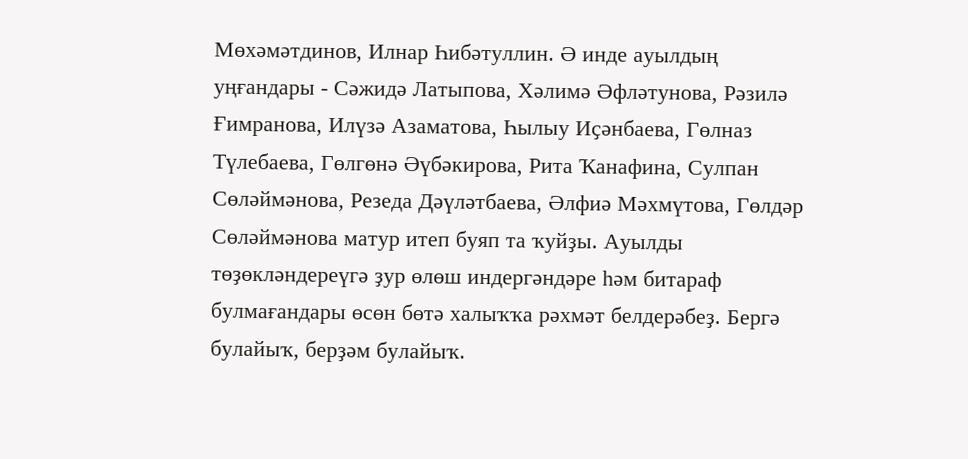Мөхәмәтдинов, Илнар Һибәтуллин. Ә инде ауылдың уңғандары - Сәжидә Латыпова, Хәлимә Әфләтунова, Рәзилә Ғимранова, Илүзә Азаматова, Һылыу Иҫәнбаева, Гөлназ Түлебаева, Гөлгөнә Әүбәкирова, Рита Ҡанафина, Сулпан Сөләймәнова, Резеда Дәүләтбаева, Әлфиә Мәхмүтова, Гөлдәр Сөләймәнова матур итеп буяп та ҡуйҙы. Ауылды төҙөкләндереүгә ҙур өлөш индергәндәре һәм битараф булмағандары өсөн бөтә халыҡҡа рәхмәт белдерәбеҙ. Бергә булайыҡ, берҙәм булайыҡ.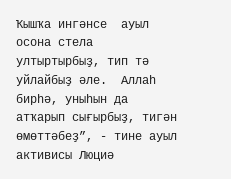Ҡышҡа ингәнсе  ауыл осона стела ултыртырбыҙ, тип тә уйлайбыҙ әле.  Аллаһ бирһә, уныһын да атҡарып сығырбыҙ, тигән өмөттәбеҙ”, - тине ауыл активисы Люциә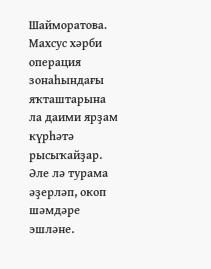Шайморатова.
Махсус хәрби операция зонаһындағы яҡташтарына ла даими ярҙам күрһәтә рысыҡайҙар. Әле лә турама әҙерләп, окоп шәмдәре эшләне.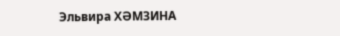Эльвира ХӘМЗИНА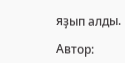яҙып алды.

Автор: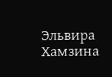Эльвира Хамзина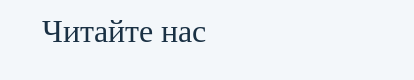Читайте нас